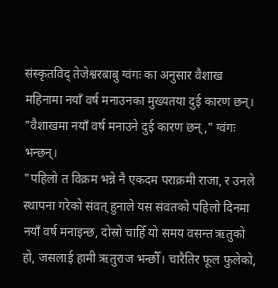संस्कृतविद् तेजेश्वरबाबु ग्वंगः का अनुसार वैशाख महिनामा नयाँ वर्ष मनाउनका मुख्यतया दुई कारण छन्।
"वैशाखमा नयाँ वर्ष मनाउने दुई कारण छन्," ग्वंगः भन्छन्।
"पहिलो त विक्रम भन्ने नै एकदम पराक्रमी राजा, र उनले स्थापना गरेको संवत् हुनाले यस संवतको पहिलो दिनमा नयाँ वर्ष मनाइन्छ, दोस्रो चाहिँ यो समय वसन्त ऋतुको हो, जसलाई हामी ऋतुराज भन्छौँ। चारैतिर फूल फुलेको,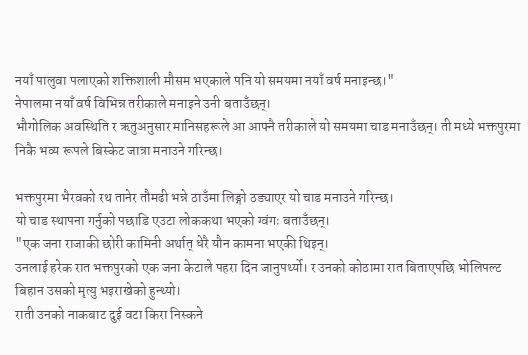नयाँ पालुवा पलाएको शक्तिशाली मौसम भएकाले पनि यो समयमा नयाँ वर्ष मनाइन्छ।"
नेपालमा नयाँ वर्ष विभिन्न तरीकाले मनाइने उनी बताउँछन्।
भौगोलिक अवस्थिति र ऋतुअनुसार मानिसहरूले आ आफ्नै तरीकाले यो समयमा चाड मनाउँछन्। ती मध्ये भक्तपुरमा निकै भव्य रूपले बिस्केट जात्रा मनाउने गरिन्छ।

भक्तपुरमा भैरवको रथ तानेर तौमढी भन्ने ठाउँमा लिङ्गो ठड्याएर यो चाड मनाउने गरिन्छ।
यो चाड स्थापना गर्नुको पछाडि एउटा लोककथा भएको ग्वंगः बताउँछन्।
"एक जना राजाकी छोरी कामिनी अर्थात् धेरै यौन कामना भएकी थिइन्।
उनलाई हरेक रात भक्तपुरको एक जना केटाले पहरा दिन जानुपर्थ्यो। र उनको कोठामा रात बिताएपछि भोलिपल्ट बिहान उसको मृत्यु भइराखेको हुन्थ्यो।
राती उनको नाकबाट दुई वटा किरा निस्कने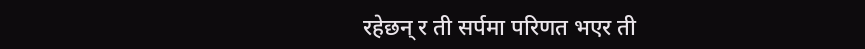रहेछन् र ती सर्पमा परिणत भएर ती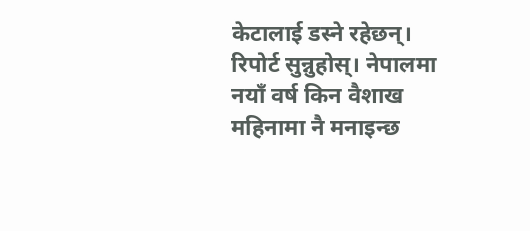केटालाई डस्ने रहेछन्।
रिपोर्ट सुन्नुहोस्। नेपालमा नयाँ वर्ष किन वैशाख महिनामा नै मनाइन्छ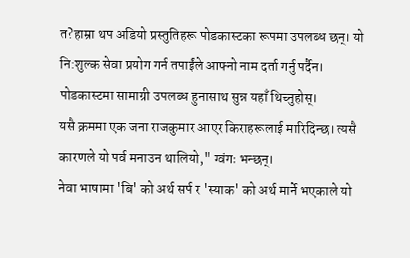त?हाम्रा थप अडियो प्रस्तुतिहरू पोडकास्टका रूपमा उपलब्ध छन्। यो नि:शुल्क सेवा प्रयोग गर्न तपाईंले आफ्नो नाम दर्ता गर्नु पर्दैन। पोडकास्टमा सामाग्री उपलब्ध हुनासाथ सुन्न यहाँ थिच्नुहोस्।
यसै क्रममा एक जना राजकुमार आएर किराहरूलाई मारिदिन्छ। त्यसै कारणले यो पर्व मनाउन थालियो," ग्वंगः भन्छन्।
नेवा भाषामा 'बि' को अर्थ सर्प र 'स्याक' को अर्थ मार्ने भएकाले यो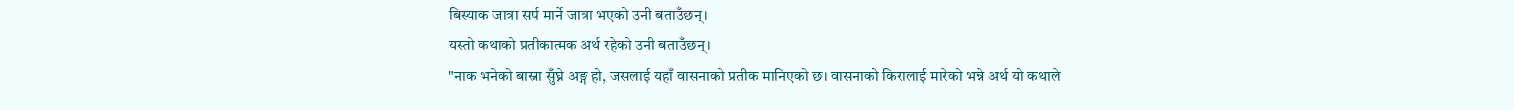बिस्याक जात्रा सर्प मार्ने जात्रा भएको उनी बताउँछन्।
यस्तो कथाको प्रतीकात्मक अर्थ रहेको उनी बताउँछन्।
"नाक भनेको बास्ना सुँघ्ने अङ्ग हो, जसलाई यहाँ वासनाको प्रतीक मानिएको छ। वासनाको किरालाई मारेको भन्ने अर्थ यो कथाले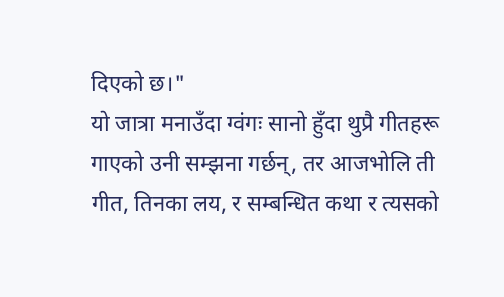दिएको छ।"
यो जात्रा मनाउँदा ग्वंगः सानो हुँदा थुप्रै गीतहरू गाएको उनी सम्झना गर्छन्, तर आजभोलि ती गीत, तिनका लय, र सम्बन्धित कथा र त्यसको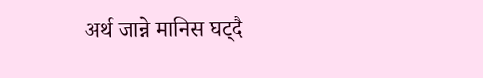अर्थ जान्ने मानिस घट्दै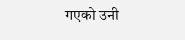गएको उनी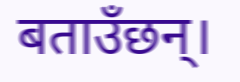बताउँछन्।